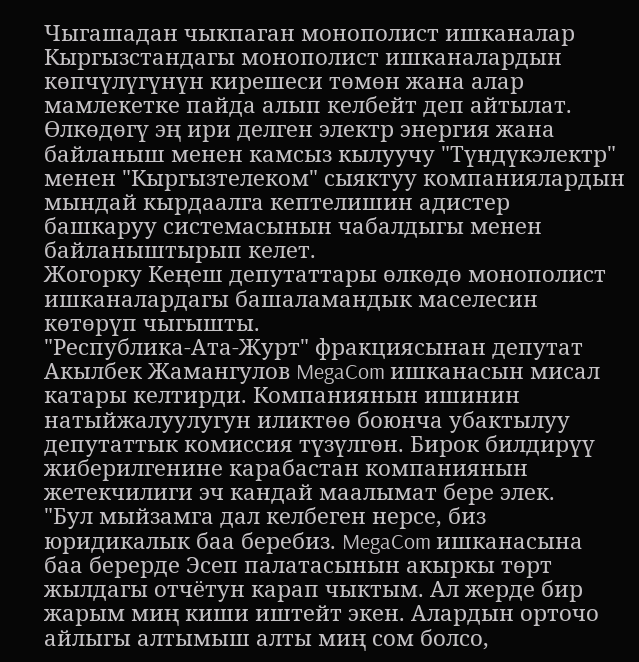Чыгашадан чыкпаган монополист ишканалар
Кыргызстандагы монополист ишканалардын көпчүлүгүнүн кирешеси төмөн жана алар мамлекетке пайда алып келбейт деп айтылат.
Өлкөдөгү эң ири делген электр энергия жана байланыш менен камсыз кылуучу "Түндүкэлектр" менен "Кыргызтелеком" сыяктуу компаниялардын мындай кырдаалга кептелишин адистер башкаруу системасынын чабалдыгы менен байланыштырып келет.
Жогорку Кеңеш депутаттары өлкөдө монополист ишканалардагы башаламандык маселесин көтөрүп чыгышты.
"Республика-Ата-Журт" фракциясынан депутат Акылбек Жамангулов MegaCom ишканасын мисал катары келтирди. Компаниянын ишинин натыйжалуулугун иликтөө боюнча убактылуу депутаттык комиссия түзүлгөн. Бирок билдирүү жиберилгенине карабастан компаниянын жетекчилиги эч кандай маалымат бере элек.
"Бул мыйзамга дал келбеген нерсе, биз юридикалык баа беребиз. MegaCom ишканасына баа берерде Эсеп палатасынын акыркы төрт жылдагы отчётун карап чыктым. Ал жерде бир жарым миң киши иштейт экен. Алардын орточо айлыгы алтымыш алты миң сом болсо,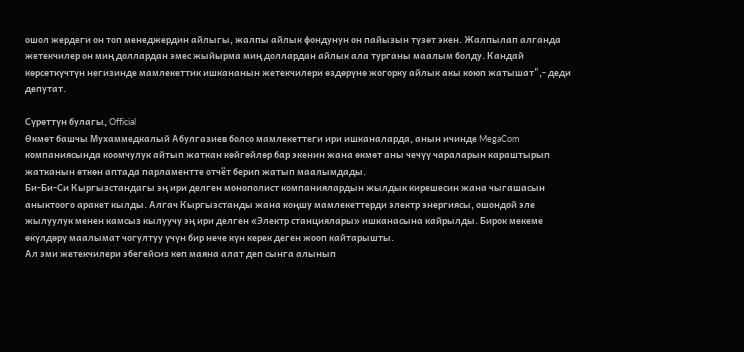ошол жердеги он топ менеджердин айлыгы, жалпы айлык фондунун он пайызын түзөт экен. Жалпылап алганда жетекчилер он миң доллардан эмес жыйырма миң доллардан айлык ала турганы маалым болду. Кандай көрсөткүчтүн негизинде мамлекеттик ишкананын жетекчилери өздөрүнө жогорку айлык акы коюп жатышат",- деди депутат.

Сүрөттүн булагы, Official
Өкмөт башчы Мухаммедкалый Абулгазиев болсо мамлекеттеги ири ишканаларда, анын ичинде MegaCom компаниясында коомчулук айтып жаткан көйгөйлөр бар экенин жана өкмөт аны чечүү чараларын караштырып жатканын өткөн аптада парламентте отчёт берип жатып маалымдады.
Би-Би-Си Кыргызстандагы эң ири делген монополист компаниялардын жылдык кирешесин жана чыгашасын аныктоого аракет кылды. Алгач Кыргызстанды жана коңшу мамлекеттерди электр энергиясы, ошондой эле жылуулук менен камсыз кылуучу эң ири делген «Электр станциялары» ишканасына кайрылды. Бирок мекеме өкүлдөрү маалымат чогултуу үчүн бир нече күн керек деген жооп кайтарышты.
Ал эми жетекчилери эбегейсиз көп маяна алат деп сынга алынып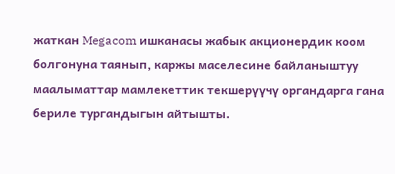жаткан Megacom ишканасы жабык акционердик коом болгонуна таянып, каржы маселесине байланыштуу маалыматтар мамлекеттик текшерүүчү органдарга гана бериле тургандыгын айтышты.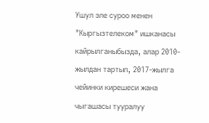Ушул эле суроо менен "Кыргызтелеком" ишканасы кайрылганыбызда, алар 2010-жылдан тартып, 2017-жылга чейинки кирешеси жана чыгашасы тууралуу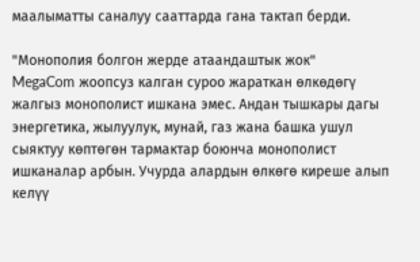маалыматты саналуу сааттарда гана тактап берди.

"Монополия болгон жерде атаандаштык жок"
MegaCom жоопсуз калган суроо жараткан өлкөдөгү жалгыз монополист ишкана эмес. Андан тышкары дагы энергетика, жылуулук, мунай, газ жана башка ушул сыяктуу көптөгөн тармактар боюнча монополист ишканалар арбын. Учурда алардын өлкөгө киреше алып келүү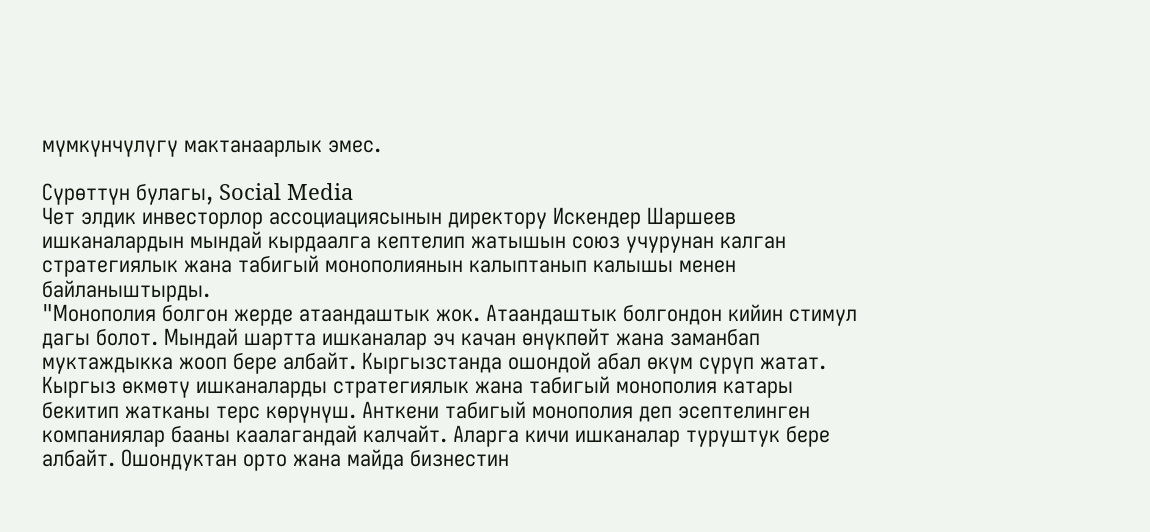мүмкүнчүлүгү мактанаарлык эмес.

Сүрөттүн булагы, Social Media
Чет элдик инвесторлор ассоциациясынын директору Искендер Шаршеев ишканалардын мындай кырдаалга кептелип жатышын союз учурунан калган стратегиялык жана табигый монополиянын калыптанып калышы менен байланыштырды.
"Монополия болгон жерде атаандаштык жок. Атаандаштык болгондон кийин стимул дагы болот. Мындай шартта ишканалар эч качан өнүкпөйт жана заманбап муктаждыкка жооп бере албайт. Кыргызстанда ошондой абал өкүм сүрүп жатат. Кыргыз өкмөтү ишканаларды стратегиялык жана табигый монополия катары бекитип жатканы терс көрүнүш. Анткени табигый монополия деп эсептелинген компаниялар бааны каалагандай калчайт. Аларга кичи ишканалар туруштук бере албайт. Ошондуктан орто жана майда бизнестин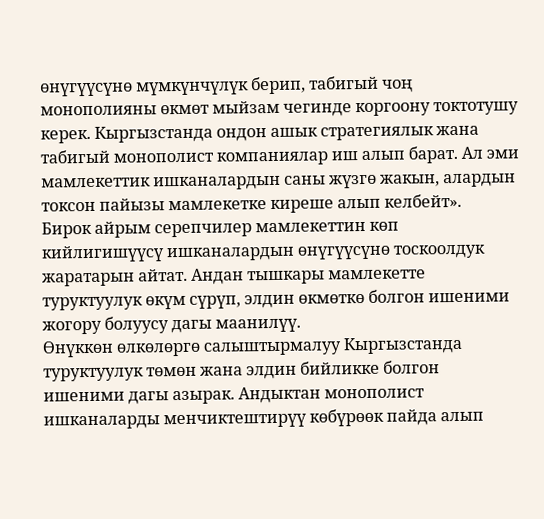өнүгүүсүнө мүмкүнчүлүк берип, табигый чоң монополияны өкмөт мыйзам чегинде коргоону токтотушу керек. Кыргызстанда ондон ашык стратегиялык жана табигый монополист компаниялар иш алып барат. Ал эми мамлекеттик ишканалардын саны жүзгө жакын, алардын токсон пайызы мамлекетке киреше алып келбейт».
Бирок айрым серепчилер мамлекеттин көп кийлигишүүсү ишканалардын өнүгүүсүнө тоскоолдук жаратарын айтат. Андан тышкары мамлекетте туруктуулук өкүм сүрүп, элдин өкмөткө болгон ишеними жогору болуусу дагы маанилүү.
Өнүккөн өлкөлөргө салыштырмалуу Кыргызстанда туруктуулук төмөн жана элдин бийликке болгон ишеними дагы азырак. Андыктан монополист ишканаларды менчиктештирүү көбүрөөк пайда алып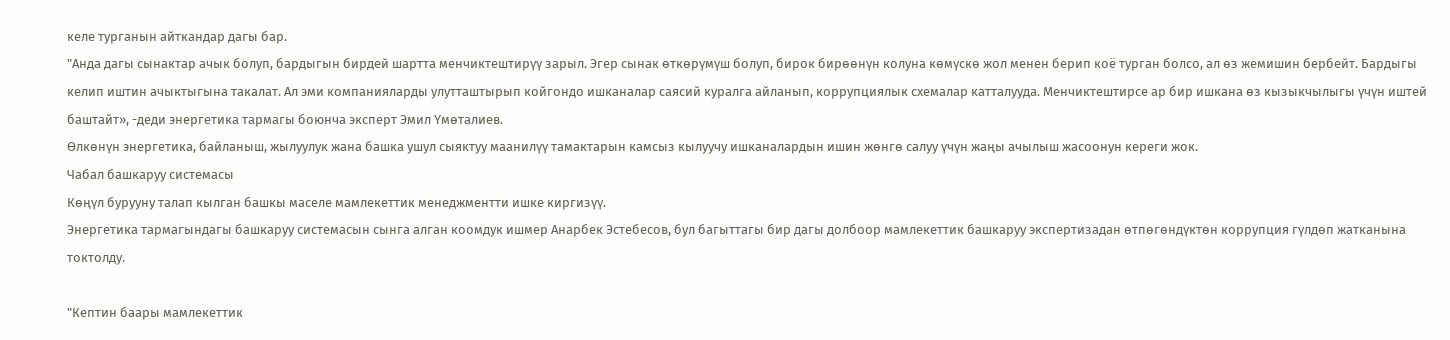келе турганын айткандар дагы бар.
"Анда дагы сынактар ачык болуп, бардыгын бирдей шартта менчиктештирүү зарыл. Эгер сынак өткөрүмүш болуп, бирок бирөөнүн колуна көмүскө жол менен берип коё турган болсо, ал өз жемишин бербейт. Бардыгы келип иштин ачыктыгына такалат. Ал эми компанияларды улутташтырып койгондо ишканалар саясий куралга айланып, коррупциялык схемалар катталууда. Менчиктештирсе ар бир ишкана өз кызыкчылыгы үчүн иштей баштайт», -деди энергетика тармагы боюнча эксперт Эмил Үмөталиев.
Өлкөнүн энергетика, байланыш, жылуулук жана башка ушул сыяктуу маанилүү тамактарын камсыз кылуучу ишканалардын ишин жөнгө салуу үчүн жаңы ачылыш жасоонун кереги жок.
Чабал башкаруу системасы
Көңүл бурууну талап кылган башкы маселе мамлекеттик менеджментти ишке киргизүү.
Энергетика тармагындагы башкаруу системасын сынга алган коомдук ишмер Анарбек Эстебесов, бул багыттагы бир дагы долбоор мамлекеттик башкаруу экспертизадан өтпөгөндүктөн коррупция гүлдөп жатканына токтолду.

"Кептин баары мамлекеттик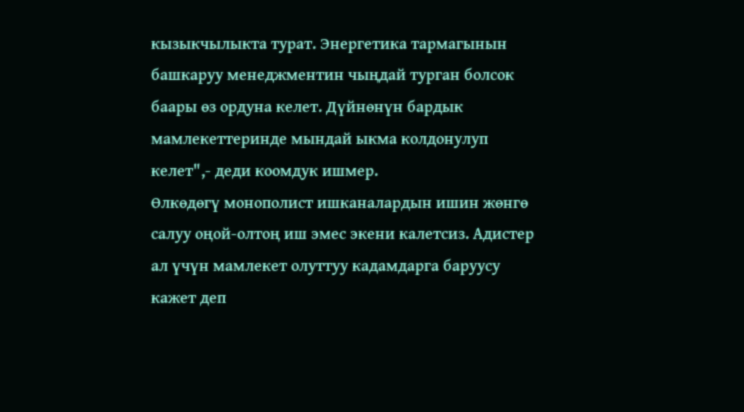кызыкчылыкта турат. Энергетика тармагынын башкаруу менеджментин чыңдай турган болсок баары өз ордуна келет. Дүйнөнүн бардык мамлекеттеринде мындай ыкма колдонулуп келет",- деди коомдук ишмер.
Өлкөдөгү монополист ишканалардын ишин жөнгө салуу оңой-олтоң иш эмес экени калетсиз. Адистер ал үчүн мамлекет олуттуу кадамдарга баруусу кажет деп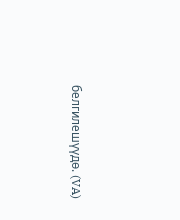белгилешүүдө. (VA)